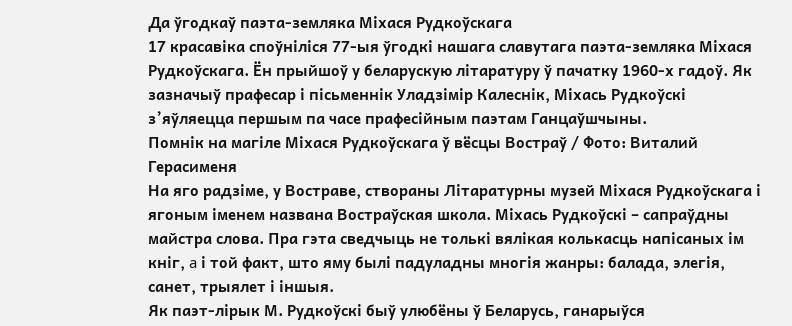Да ўгодкаў паэта-земляка Міхася Рудкоўскага
17 красавіка споўніліся 77-ыя ўгодкі нашага славутага паэта-земляка Міхася Рудкоўскага. Ён прыйшоў у беларускую літаратуру ў пачатку 1960-х гадоў. Як зазначыў прафесар і пісьменнік Уладзімір Калеснік, Міхась Рудкоўскі з’яўляецца першым па часе прафесійным паэтам Ганцаўшчыны.
Помнік на магіле Міхася Рудкоўскага ў вёсцы Востраў / Фото: Виталий Герасименя
На яго радзіме, у Востраве, створаны Літаратурны музей Міхася Рудкоўскага і ягоным іменем названа Востраўская школа. Міхась Рудкоўскі – сапраўдны майстра слова. Пра гэта сведчыць не толькі вялікая колькасць напісаных ім кніг, a і той факт, што яму былі падуладны многія жанры: балада, элегія, санет, трыялет і іншыя.
Як паэт-лірык М. Рудкоўскі быў улюбёны ў Беларусь, ганарыўся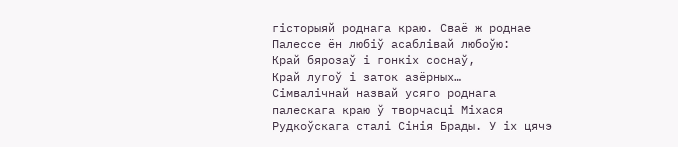гісторыяй роднага краю. Сваё ж роднае Палессе ён любіў асаблівай любоўю:
Край бярозаў і гонкіх соснаў,
Край лугоў і заток азёрных…
Сімвалічнай назвай усяго роднага палескага краю ў творчасці Міхася Рудкоўскага сталі Сінія Брады. У іх цячэ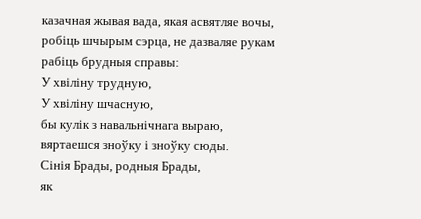казачная жывая вада, якая асвятляе вочы, робіць шчырым сэрца, не дазваляе рукам рабіць брудныя справы:
У хвіліну трудную,
У хвіліну шчасную,
бы кулік з навальнічнага выраю,
вяртаешся зноўку і зноўку сюды.
Сінія Брады, родныя Брады,
як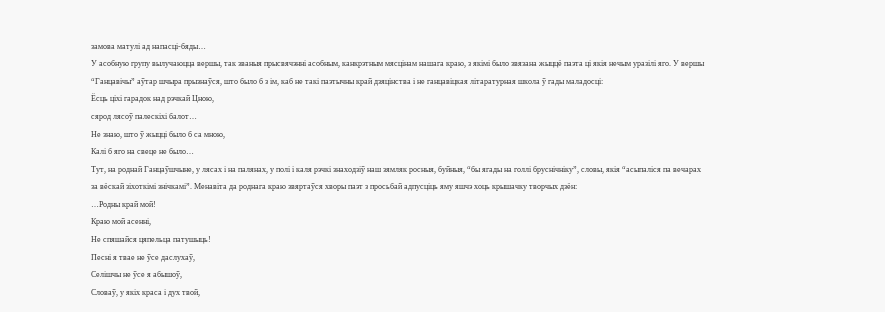замова матулі ад напасці-бяды…
У асобную групу вылучаюцца вершы, так званыя прысвячэнні асобным, канкрэтным мясцінам нашага краю, з якімі было звязана жыццё паэта ці якія нечым уразілі яго. У вершы “Ганцавічы” аўтар шчыра прызнаўся, што было б з ім, каб не такі паэтычны край дзяцінства і не ганцавіцкая літаратурная школа ў гады маладосці:
Ёсць ціхі гарадок над рэчкай Цною,
сярод лясоў палескіхі балот…
Не знаю, што ў жыцці было б са мною,
Калі б яго на свеце не было…
Тут, на роднай Ганцаўшчыне, у лясах і на палянах, у полі і каля рэчкі знаходзіў наш зямляк росныя, буйныя, “бы ягады на голлі бруснічніку”, словы, якія “асыпаліся па вечарах за вёскай зіхоткімі знічкамі”. Менавіта да роднага краю звяртаўся хворы паэт з просьбай адпусціць яму яшчэ хоць крышачку творчых дзён:
…Родны край мой!
Краю мой асенні,
Не спяшайся цяпельца патушыць!
Песні я твае не ўсе даслухаў,
Селішчы не ўсе я абышоў,
Словаў, у якіх краса і дух твой,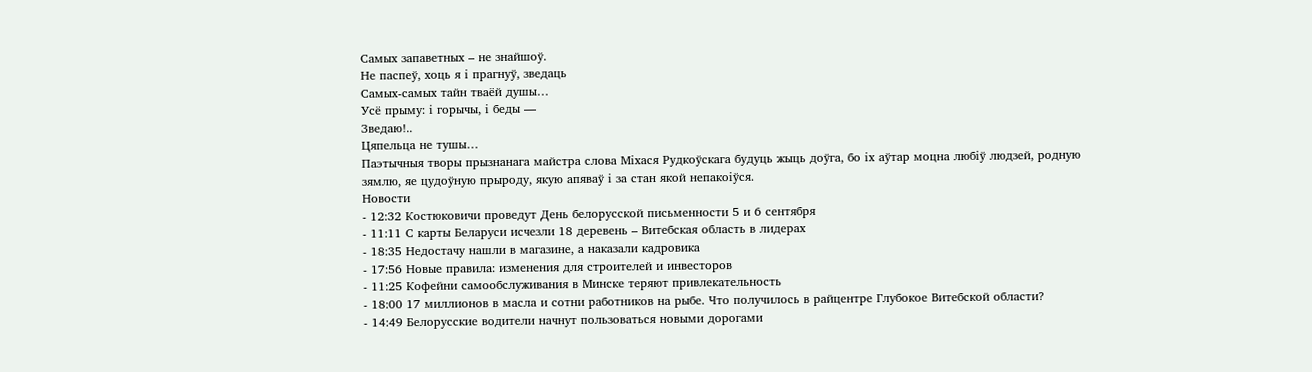Самых запаветных – не знайшоў.
Не паспеў, хоць я і прагнуў, зведаць
Самых-самых тайн тваёй душы…
Усё прыму: і горычы, і беды —
Зведаю!..
Цяпельца не тушы…
Паэтычныя творы прызнанага майстра слова Міхася Рудкоўскага будуць жыць доўга, бо іх аўтар моцна любіў людзей, родную зямлю, яе цудоўную прыроду, якую апяваў і за стан якой непакоіўся.
Новости
- 12:32 Костюковичи проведут День белорусской письменности 5 и 6 сентября
- 11:11 С карты Беларуси исчезли 18 деревень – Витебская область в лидерах
- 18:35 Недостачу нашли в магазине, а наказали кадровика
- 17:56 Новые правила: изменения для строителей и инвесторов
- 11:25 Кофейни самообслуживания в Минске теряют привлекательность
- 18:00 17 миллионов в масла и сотни работников на рыбе. Что получилось в райцентре Глубокое Витебской области?
- 14:49 Белорусские водители начнут пользоваться новыми дорогами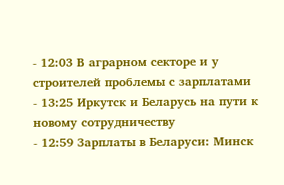- 12:03 В аграрном секторе и у строителей проблемы с зарплатами
- 13:25 Иркутск и Беларусь на пути к новому сотрудничеству
- 12:59 Зарплаты в Беларуси: Минск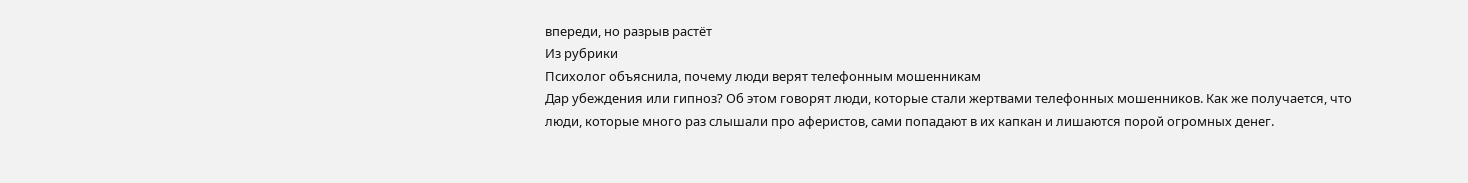впереди, но разрыв растёт
Из рубрики
Психолог объяснила, почему люди верят телефонным мошенникам
Дар убеждения или гипноз? Об этом говорят люди, которые стали жертвами телефонных мошенников. Как же получается, что люди, которые много раз слышали про аферистов, сами попадают в их капкан и лишаются порой огромных денег.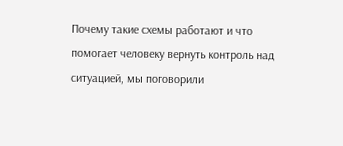Почему такие схемы работают и что помогает человеку вернуть контроль над ситуацией, мы поговорили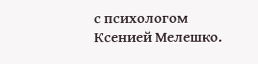с психологом Ксенией Мелешко.